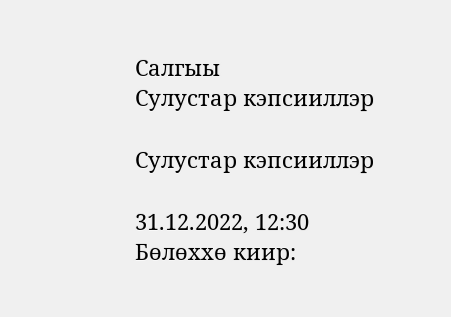Салгыы
Сулустар кэпсииллэр

Сулустар кэпсииллэр

31.12.2022, 12:30
Бөлөххө киир: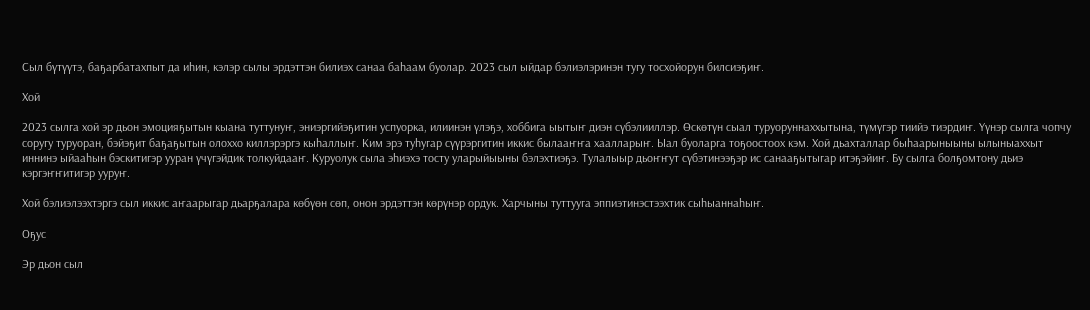Сыл бүтүүтэ, баҕарбатахпыт да иһин, кэлэр сылы эрдэттэн билиэх санаа баһаам буолар. 2023 сыл ыйдар бэлиэлэринэн тугу тосхойорун билсиэҕиҥ.

Хой

2023 сылга хой эр дьон эмоцияҕытын кыана туттунуҥ, эниэргийэҕитин успуорка, илиинэн үлэҕэ, хоббига ыытыҥ диэн сүбэлииллэр. Өскөтүн сыал туруоруннаххытына, түмүгэр тиийэ тиэрдиҥ. Үүнэр сылга чопчу соругу туруоран, бэйэҕит баҕаҕытын олоххо киллэрэргэ кыһаллыҥ. Ким эрэ туһугар сүүрэргитин иккис былааҥҥа хаалларыҥ. Ыал буоларга тоҕоостоох кэм. Хой дьахталлар быһаарыныыны ылыныаххыт иннинэ ыйааһын бэскитигэр ууран үчүгэйдик толкуйдааҥ. Куруолук сыла эһиэхэ тосту уларыйыыны бэлэхтиэҕэ. Тулалыыр дьоҥҥут сүбэтинээҕэр ис санааҕытыгар итэҕэйиҥ. Бу сылга болҕомтону дьиэ кэргэҥҥитигэр ууруҥ.

Хой бэлиэлээхтэргэ сыл иккис аҥаарыгар дьарҕалара көбүөн сөп, онон эрдэттэн көрүнэр ордук. Харчыны туттууга эппиэтинэстээхтик сыһыаннаһыҥ.

Оҕус

Эр дьон сыл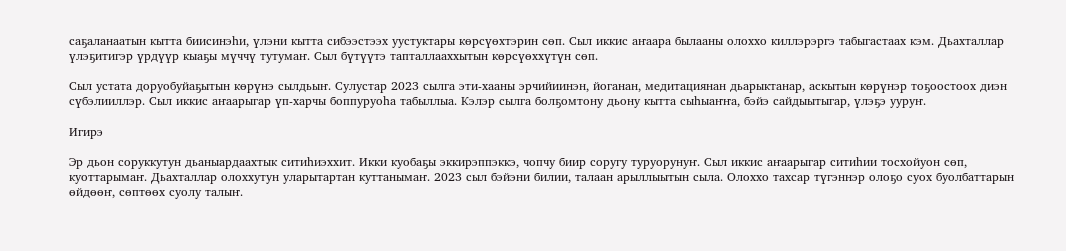саҕаланаатын кытта биисинэһи, үлэни кытта сибээстээх уустуктары көрсүөхтэрин сөп. Сыл иккис аҥаара былааны олоххо киллэрэргэ табыгастаах кэм. Дьахталлар үлэҕитигэр үрдүүр кыаҕы мүччү тутумаҥ. Сыл бүтүүтэ тапталлааххытын көрсүөххүтүн сөп.

Сыл устата доруобуйаҕытын көрүнэ сылдьыҥ. Сулустар 2023 сылга эти-хааны эрчийиинэн, йоганан, медитациянан дьарыктанар, аскытын көрүнэр тоҕоостоох диэн сүбэлииллэр. Сыл иккис аҥаарыгар үп-харчы боппуруоһа табыллыа. Кэлэр сылга болҕомтону дьону кытта сыһыаҥҥа, бэйэ сайдыытыгар, үлэҕэ ууруҥ.

Игирэ

Эр дьон соруккутун дьаныардаахтык ситиһиэххит. Икки куобаҕы эккирэппэккэ, чопчу биир соругу туруорунуҥ. Сыл иккис аҥаарыгар ситиһии тосхойуон сөп, куоттарымаҥ. Дьахталлар олоххутун уларытартан куттанымаҥ. 2023 сыл бэйэни билии, талаан арыллыытын сыла. Олоххо тахсар түгэннэр олоҕо суох буолбаттарын өйдөөҥ, сөптөөх суолу талыҥ.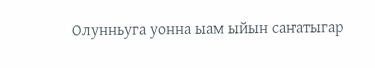Олунньуга уонна ыам ыйын саҥатыгар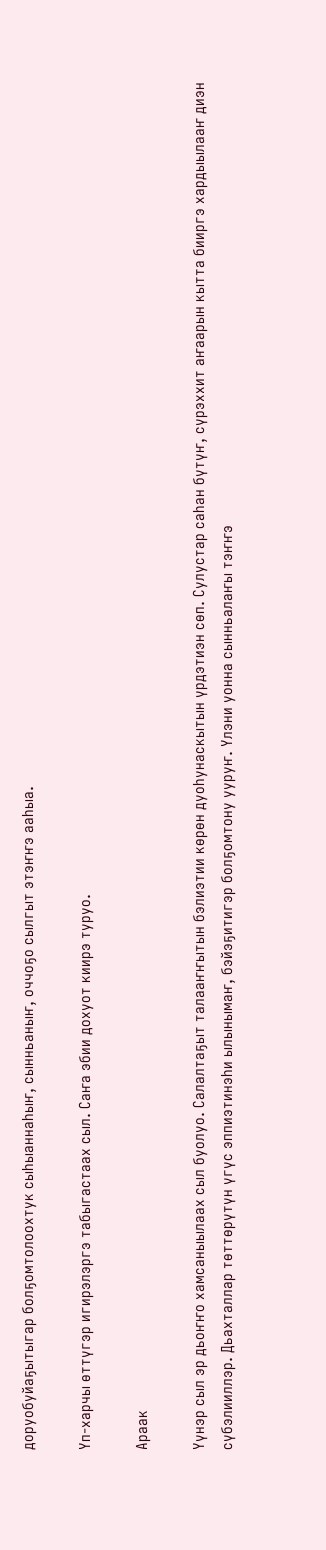доруобуйаҕытыгар болҕомтолоохтук сыһыаннаһыҥ, сынньаныҥ, оччоҕо сылгыт этэҥҥэ ааһыа.

Үп-харчы өттүгэр игирэлэргэ табыгастаах сыл. Саҥа эбии дохуот киирэ туруо.

Араак

Үүнэр сыл эр дьоҥҥо хамсаныылаах сыл буолуо. Салалтаҕыт талааҥҥытын бэлиэтии көрөн дуоһунаскытын үрдэтиэн сөп. Сулустар саһан бүтүҥ, сүрэххит аҥаарын кытта бииргэ хардыылааҥ диэн сүбэлииллэр. Дьахталлар төттөрүтүн үгүс эппиэтинэһи ылынымаҥ, бэйэҕитигэр болҕомтону ууруҥ. Үлэни уонна сынньалаҥы тэҥҥэ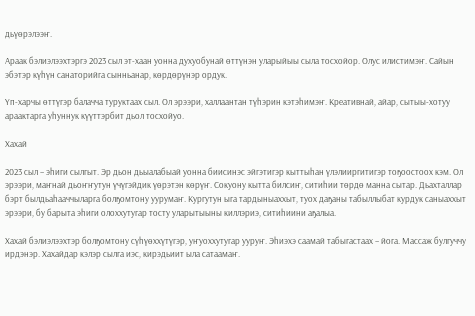дьүөрэлээҥ.

Араак бэлиэлээхтэргэ 2023 сыл эт-хаан уонна духуобунай өттүнэн уларыйыы сыла тосхойор. Олус илистимэҥ. Сайын эбэтэр күһүн санаторийга сынньанар, көрдөрүнэр ордук.

Үп-харчы өттүгэр балачча туруктаах сыл. Ол эрээри, халлаантан түһэрин кэтэһимэҥ. Креативнай, айар, сытыы-хотуу араактарга уһуннук күүттэрбит дьол тосхойуо.

Хахай

2023 сыл – эһиги сылгыт. Эр дьон дьыалабыай уонна биисинэс эйгэтигэр кыттыһан үлэлииргитигэр тоҕоостоох кэм. Ол эрээри, маҥнай дьоҥҥутун үчүгэйдик үөрэтэн көрүҥ. Сокуону кытта билсиҥ, ситиһии төрдө манна сытар. Дьахталлар бэрт былдьаһааччыларга болҕомтону уурумаҥ. Кургутун ыга тардыныаххыт, туох даҕаны табыллыбат курдук саныаххыт эрээри, бу барыта эһиги олоххутугар тосту уларытыыны киллэриэ, ситиһиини аҕалыа.

Хахай бэлиэлээхтэр болҕомтону сүһүөххүтүгэр, уҥуоххутугар ууруҥ. Эһиэхэ саамай табыгастаах – йога. Массаж булгуччу ирдэнэр. Хахайдар кэлэр сылга иэс, кирэдьиит ыла сатаамаҥ.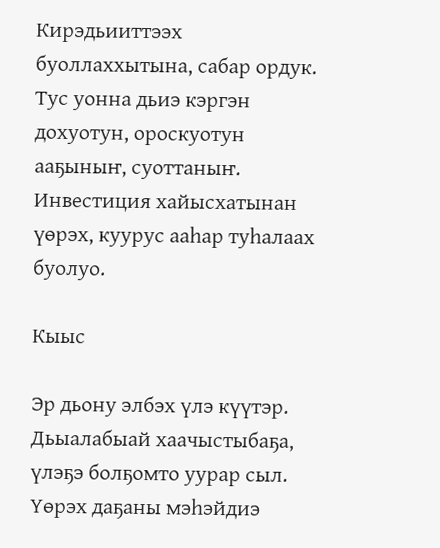Кирэдьииттээх буоллаххытына, сабар ордук. Тус уонна дьиэ кэргэн дохуотун, ороскуотун ааҕыныҥ, суоттаныҥ. Инвестиция хайысхатынан үөрэх, куурус ааһар туһалаах буолуо.

Кыыс

Эр дьону элбэх үлэ күүтэр. Дьыалабыай хаачыстыбаҕа, үлэҕэ болҕомто уурар сыл. Үөрэх даҕаны мэһэйдиэ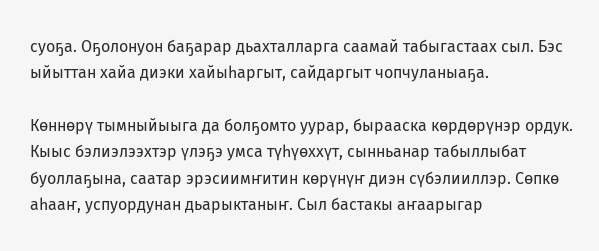суоҕа. Оҕолонуон баҕарар дьахталларга саамай табыгастаах сыл. Бэс ыйыттан хайа диэки хайыһаргыт, сайдаргыт чопчуланыаҕа.

Көннөрү тымныйыыга да болҕомто уурар, бырааска көрдөрүнэр ордук. Кыыс бэлиэлээхтэр үлэҕэ умса түһүөххүт, сынньанар табыллыбат буоллаҕына, саатар эрэсиимҥитин көрүнүҥ диэн сүбэлииллэр. Сөпкө аһааҥ, успуордунан дьарыктаныҥ. Сыл бастакы аҥаарыгар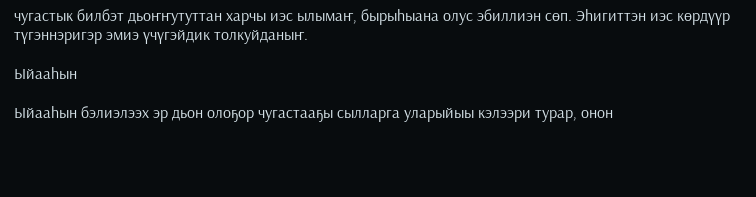чугастык билбэт дьоҥҥутуттан харчы иэс ылымаҥ, бырыһыана олус эбиллиэн сөп. Эһигиттэн иэс көрдүүр түгэннэригэр эмиэ үчүгэйдик толкуйданыҥ.

Ыйааһын

Ыйааһын бэлиэлээх эр дьон олоҕор чугастааҕы сылларга уларыйыы кэлээри турар, онон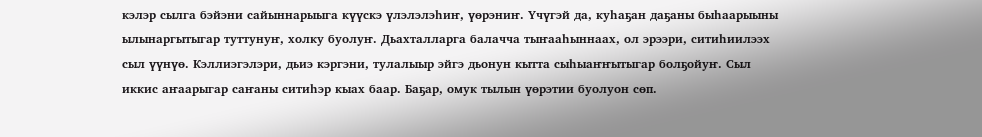кэлэр сылга бэйэни сайыннарыыга күүскэ үлэлэлэһиҥ, үөрэниҥ. Үчүгэй да, куһаҕан даҕаны быһаарыыны ылынаргытыгар туттунуҥ, холку буолуҥ. Дьахталларга балачча тыҥааһыннаах, ол эрээри, ситиһиилээх сыл үүнүө. Кэллиэгэлэри, дьиэ кэргэни, тулалыыр эйгэ дьонун кытта сыһыаҥҥытыгар болҕойуҥ. Сыл иккис аҥаарыгар саҥаны ситиһэр кыах баар. Баҕар, омук тылын үөрэтии буолуон сөп.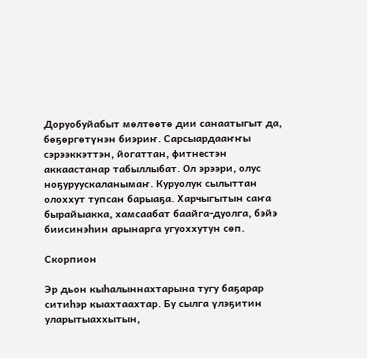Доруобуйабыт мөлтөөтө дии санаатыгыт да, бөҕөргөтүнэн биэриҥ. Сарсыардааҥҥы сэрээккэттэн, йогаттан, фитнестэн аккаастанар табыллыбат. Ол эрээри, олус ноҕуруускаланымаҥ. Куруолук сылыттан олоххут тупсан барыаҕа. Харчыгытын саҥа бырайыакка, хамсаабат баайга-дуолга, бэйэ биисинэһин арынарга угуоххутун сөп.

Скорпион

Эр дьон кыһалыннахтарына тугу баҕарар ситиһэр кыахтаахтар. Бу сылга үлэҕитин уларытыаххытын,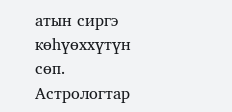атын сиргэ көһүөххүтүн сөп. Астрологтар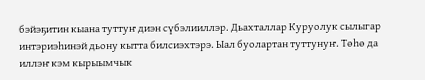бэйэҕитин кыана туттуҥ диэн сүбэлииллэр. Дьахталлар Куруолук сылыгар интэриэһинэй дьону кытта билсиэхтэрэ. Ыал буолартан туттунуҥ. Төһө да иллэҥ кэм кырыымчык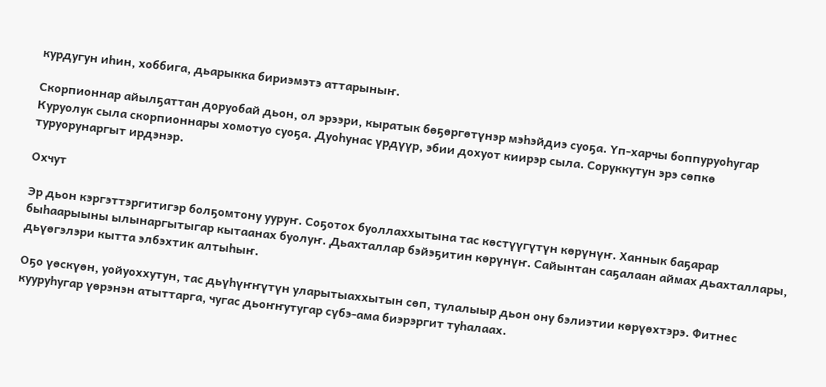курдугун иһин, хоббига, дьарыкка бириэмэтэ аттарыныҥ.

Скорпионнар айылҕаттан доруобай дьон, ол эрээри, кыратык бөҕөргөтүнэр мэһэйдиэ суоҕа. Үп-харчы боппуруоһугар Куруолук сыла скорпионнары хомотуо суоҕа. Дуоһунас үрдүүр, эбии дохуот киирэр сыла. Соруккутун эрэ сөпкө туруорунаргыт ирдэнэр.

Охчут

Эр дьон кэргэттэргитигэр болҕомтону ууруҥ. Соҕотох буоллаххытына тас көстүүгүтүн көрүнүҥ. Ханнык баҕарар быһаарыыны ылынаргытыгар кытаанах буолуҥ. Дьахталлар бэйэҕитин көрүнүҥ. Сайынтан саҕалаан аймах дьахталлары, дьүөгэлэри кытта элбэхтик алтыһыҥ.

Оҕо үөскүөн, уойуоххутун, тас дьүһүҥҥүтүн уларытыаххытын сөп, тулалыыр дьон ону бэлиэтии көрүөхтэрэ. Фитнес кууруһугар үөрэнэн атыттарга, чугас дьоҥҥутугар сүбэ-ама биэрэргит туһалаах.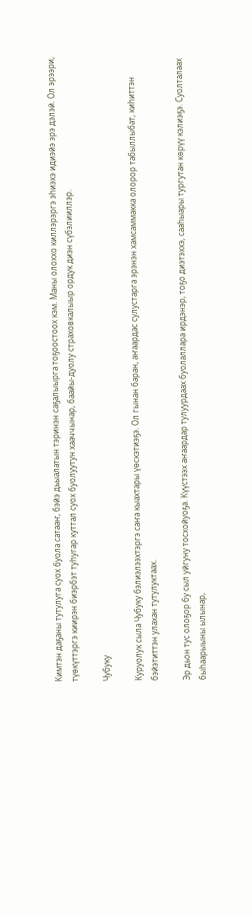Кимтэн даҕаны тутулуга суох буола сатааҥ, бэйэ дьыалатын тэринэн саҕалыырга тоҕоостоох кэм. Маны олоххо киллэрэргэ эһиэхэ идиэйэ эрэ дэлэй. Ол эрээри, түөкүттэргэ киирэн биэрбэт туһугар куттал суох буолуутун хааччынар, баайы-дуолу страховкалыыр ордук диэн сүбэлииллэр.

Чубуку

Куруолук сыла Чубуку бэлиэлээхтэргэ саҥа кыахтары үөскэтиэҕэ. Ол гынан баран, аҥаардас сулустарга эрэнэн хамсаммакка олорор табыллыбат, киһиттэн бэйэтиттэн улахан тутулуктаах.

Эр дьон тус олоҕор бу сыл уйгуну тосхойуоҕа. Күүстээх аҥаардар тулуурдаах буолаллара ирдэнэр, тоҕо диэтэххэ, сааһыары тургутан көрүү кэлиэҕэ. Суолталаах быһаарыыны ылынар,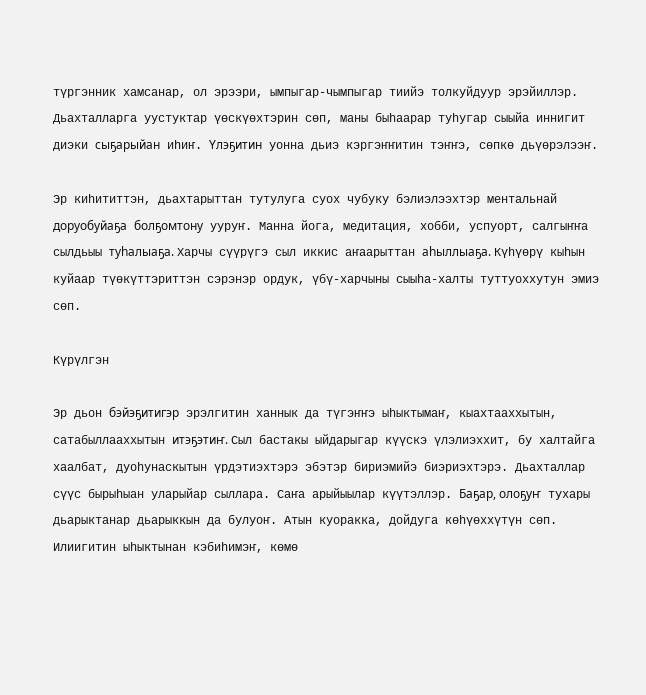түргэнник хамсанар, ол эрээри, ымпыгар-чымпыгар тиийэ толкуйдуур эрэйиллэр. Дьахталларга уустуктар үөскүөхтэрин сөп, маны быһаарар туһугар сыыйа иннигит диэки сыҕарыйан иһиҥ. Үлэҕитин уонна дьиэ кэргэҥҥитин тэҥҥэ, сөпкө дьүөрэлээҥ.

Эр киһититтэн, дьахтарыттан тутулуга суох чубуку бэлиэлээхтэр ментальнай доруобуйаҕа болҕомтону ууруҥ. Манна йога, медитация, хобби, успуорт, салгыҥҥа сылдьыы туһалыаҕа. Харчы сүүрүгэ сыл иккис аҥаарыттан аһыллыаҕа. Күһүөрү кыһын куйаар түөкүттэриттэн сэрэнэр ордук, үбү-харчыны сыыһа-халты туттуоххутун эмиэ сөп.

Күрүлгэн

Эр дьон бэйэҕитигэр эрэлгитин ханнык да түгэҥҥэ ыһыктымаҥ, кыахтааххытын, сатабыллааххытын итэҕэтиҥ. Сыл бастакы ыйдарыгар күүскэ үлэлиэххит, бу халтайга хаалбат, дуоһунаскытын үрдэтиэхтэрэ эбэтэр бириэмийэ биэриэхтэрэ. Дьахталлар сүүс бырыһыан уларыйар сыллара. Саҥа арыйыылар күүтэллэр. Баҕар, олоҕуҥ тухары дьарыктанар дьарыккын да булуоҥ. Атын куоракка, дойдуга көһүөххүтүн сөп. Илиигитин ыһыктынан кэбиһимэҥ, көмө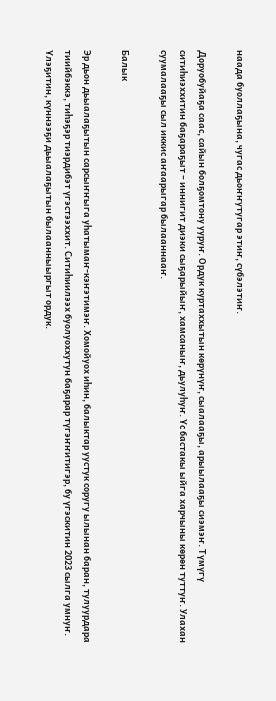наада буоллаҕына, чугас дьоҥҥутугар этиҥ, сүбэлэтиҥ.

Доруобуйаҕа саас, сайын болҕомтону ууруҥ. Ордук куртаххытын көрүнүҥ, сыалааҕы, арыылааҕы сиэмэҥ. Түмүгү ситиһиэххитин баҕараҕыт – иннигит диэки сыҕарыйыҥ, хамсаныҥ, дьулуһуҥ. Үс бастакы ыйга харчыны көрөн туттуҥ. Улахан суумалааҕы сыл иккис аҥаарыгар былааннааҥ.

Балык

Эр дьон дьыалаҕытын сарсыҥҥыга уһатымаҥ-кэҥэтимэҥ. Хомойуох иһин, балыктар уустук соругу ылынан баран, тулуурдара тиийбэккэ, тиһэҕэр тиэрдибэт үгэстээххит. Ситиһиилээх буолуоххутун баҕарар түгэҥҥитигэр, бу үгэскитин 2023 сылга умнуҥ. Үлэҕитин, күннээҕи дьыалаҕытын былаанныыргыт ордук.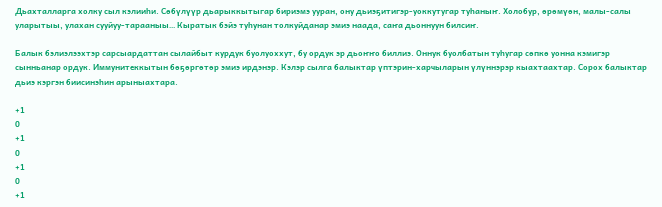Дьахталларга холку сыл кэлииһи. Сөбүлүүр дьарыккытыгар бириэмэ ууран, ону дьиэҕитигэр-уоккутугар туһаныҥ. Холобур, өрөмүөн, малы-салы уларытыы, улахан сууйуу-тарааныы… Кыратык бэйэ туһунан толкуйданар эмиэ наада, саҥа дьоннуун билсиҥ.

Балык бэлиэлээхтэр сарсыардаттан сылайбыт курдук буолуоххут, бу ордук эр дьоҥҥо биллиэ. Оннук буолбатын туһугар сөпкө уонна кэмигэр сынньанар ордук. Иммунитеккытын бөҕөргөтөр эмиэ ирдэнэр. Кэлэр сылга балыктар үптэрин-харчыларын үлүннэрэр кыахтаахтар. Сорох балыктар дьиэ кэргэн биисинэһин арыныахтара.

+1
0
+1
0
+1
0
+1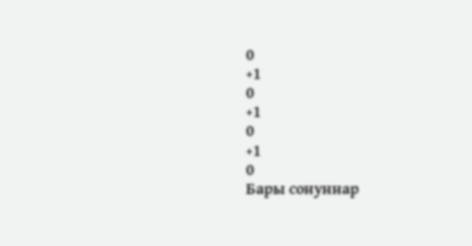0
+1
0
+1
0
+1
0
Бары сонуннар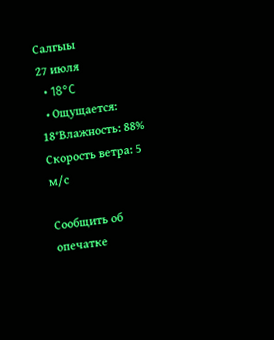Салгыы
27 июля
  • 18°C
  • Ощущается: 18°Влажность: 88% Скорость ветра: 5 м/с

Сообщить об опечатке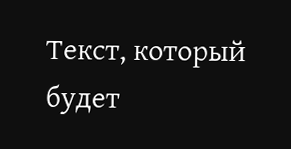Текст, который будет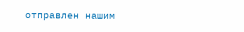отправлен нашим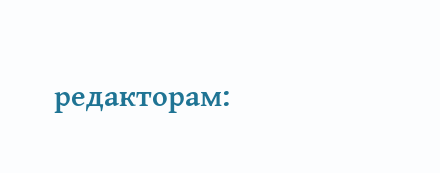редакторам: